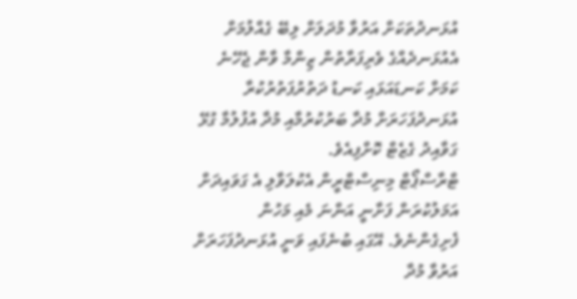އުޅަނދުތަކަށް އަރުވާ މުދަލަށް ލިބޭ ގެއްލުމަށް އެއުޅަނދެއްގެ ވެރިފަރާތުން ޒިންމާ ވާން ޖެހޭނެ ކަމަށް ކަނޑައަޅައި ކަނޑު ދަތުރުފަތުރުކުރާ އުޅަނދުފަހަރަށް މުދާ ބަރުކުރުމާއި މުދާ އުފުލުމާ ގުޅޭ ގަވާއިދު ގެޒެޓް ކޮށްފިއެވެ.
ޓްރާސްޕޯޓް މިނިސްޓްރީން އެކުލަވާލި އެ ގަވައިދަށް އަމަލުކުރަން ފަށާނީ އަންނަ މެއި މަހުން ފެށިގެންނެވެ. އޭގައި ބުނެފައި ވަނީ އުޅަނދުފަހަރަށް އަރުވާ މުދާ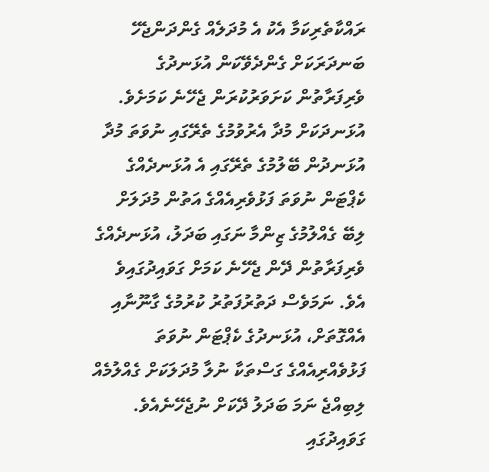ރައްކާތެރިކަމާ އެކު އެ މުދަލެއް ގެންދަންޖެހޭ ބަނދަރަކަށް ގެންދެވޭކަން އުޅަނދުގެ ވެރިފަރާތުން ކަށަވަރުކުރަން ޖެހޭނެ ކަމަށެވެ.
އުޅަނދަކަށް މުދާ އެރުވުމުގެ ތެރޭގައި ނުވަތަ މުދާ އުޅަނދުން ބޭލުމުގެ ތެރޭގައި އެ އުޅަނދެއްގެ ކެޕްޓަން ނުވަތަ ފަޅުވެރިއެއްގެ އަތުން މުދަލަށް ލިބޭ ގެއްލުމުގެ ޒިންމާ ނަގައި ބަދަލު، އުޅަނދެއްގެ ވެރިފަރާތުން ދޭން ޖެހޭނެ ކަމަށް ގަވައިދުގައިވެ އެވެ. ނަމަވެސް ދަތުރުފަތުރު ކުރުމުގެ ގާނޫނާއި އެއްގޮތަށް، އުޅަނދުގެ ކެޕްޓަން ނުވަތަ ފަޅުވެއްރިއެއްގެ ގަސްތަކާ ނުލާ މުދަލަކަށް ގެއްލުމެއް ލިބިއްޖެ ނަމަ ބަދަލު ދޭކަށް ނުޖެހޭނެއެވެ.
ގަވައިދުގައި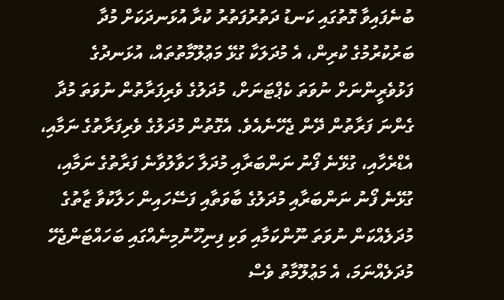ބުނެފައިވާ ގޮތުގައި ކަނޑު ދަތުރުފަތުރު ކުރާ އުޅަނދަކަށް މުދާ ބަރުކުރުމުގެ ކުރިން، އެ މުދަލަކާ ގުޅޭ މަޢުލޫމާތުތައް، އުޅަނދުގެ ފަޅުވެރީންނަށް ނުވަތަ ކެޕްޓަނަށް، މުދަލުގެ ވެރިފަރާތުން ނުވަތަ މުދާ ގެންނަ ފަރާތުން ދޭން ޖެހޭނެއެވެ. އެގޮތުން މުދަލުގެ ވެރިފަރާތުގެ ނަމާއި، އެޑްރެހާއި، ގުޅޭނެ ފޯނު ނަންބަރާއި މުދަލާ ހަވާލުވާނެ ފަރާތުގެ ނަމާއި، ގުޅޭނެ ފޯނު ނަންބަރާއި މުދަލުގެ ބާވަތާއި ފަސޭހައިން ހަލާކުވާ ޒާތުގެ މުދަލެއްކަން ނުވަތަ ނޫންކަމާއި ވަކި ފިނިހޫނުމިނެއްގައި ބަހައްޓަންޖެހޭ މުދަލެއްނަމަ، އެ މަޢުލޫމާތު ވެސް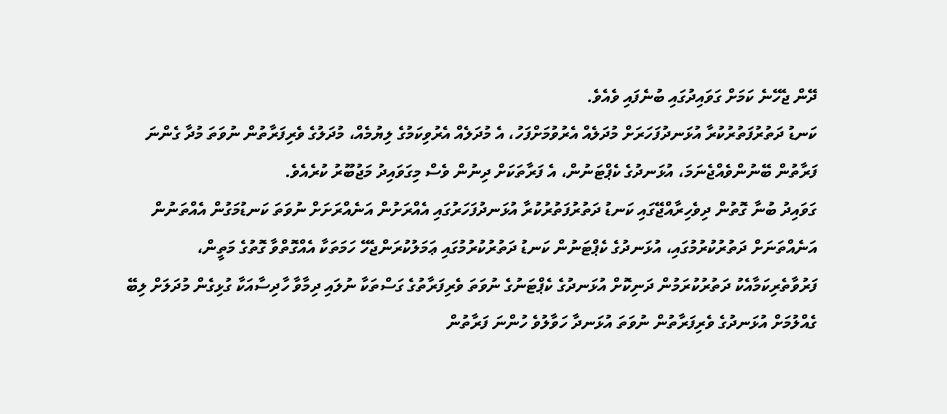ދޭން ޖެހޭނެ ކަމަށް ގަވައިދުގައި ބުނެފައި ވެއެވެ.
ކަނޑު ދަތުރުފަތުރުކުރާ އުޅަނދުފަހަރަށް މުދަލެއް އެރުވުމަށްފަހު، އެ މުދަލެއް އެރުވިކަމުގެ ލިޔުމެއް، މުދަލުގެ ވެރިފަރާތުން ނުވަތަ މުދާ ގެންނަ ފަރާތުން ބޭނުންވެއްޖެނަމަ، އުޅަނދުގެ ކެޕްޓަނުން، އެ ފަރާތަކަށް ދިނުން ވެސް މިގަވައިދު މަޖުބޫރު ކުރެއެވެ.
ގަވައިދު ބުނާ ގޮތުން ދިވެހިރާއްޖޭގައި ކަނޑު ދަތުރުފަތުރުކުރާ އުޅަނދުފަހަރުގައި އެއްރަށުން އަނެއްރަށަށް ނުވަތަ ކަނޑުމަގުން އެއްތަނުން އަނެއްތަނަށް ދަތުރުކުރުމުގައި، އުޅަނދުގެ ކެޕްޓަނުން ކަނޑު ދަތުރުކުރުމުގައި ޢަމަލުކުރަންޖެހޭ ހަމަތަކާ އެއްގޮތްވާ ގޮތުގެ މަތީން، ފަރުވާތެރިކަމާއެކު ދަތުރުކުރަމުން ދަނިކޮށް އުޅަނދުގެ ކެޕްޓަނުގެ ނުވަތަ ވެރިފަރާތުގެ ގަސްތަކާ ނުލައި ދިމާވާ ހާދިސާއަކާ ގުޅިގެން މުދަލަށް ލިބޭ ގެއްލުމަށް އުޅަނދުގެ ވެރިފަރާތުން ނުވަތަ އުޅަނދާ ހަވާލުވެ ހުންނަ ފަރާތުން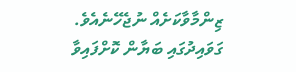ޒިންމާވާކަށެއް ނުޖެހޭނެއެވެ.
ގަވައިދުގައި ބަޔާން ކޮށްފައިވާ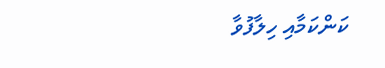ކަންކަމާއި ހިލާފުވާ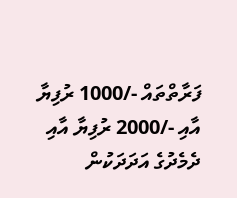ފަރާތްތައް -/1000 ރުފިޔާ އާއި -/2000 ރުފިޔާ އާއި ދެމެދުގެ އަދަދަކުން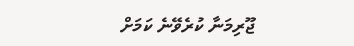ޖޫރިމަނާ ކުރެވޭނެ ކަމަށް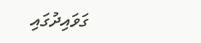ގަވައިދުގައި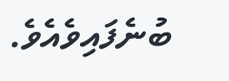ބުނެފައިވެއެވެ.